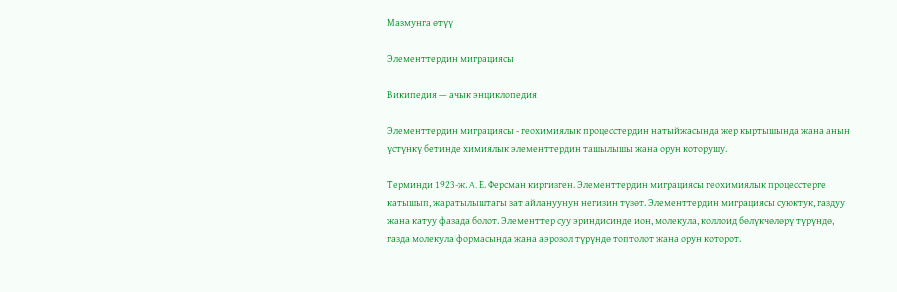Мазмунга өтүү

Элементтердин миграциясы

Википедия — ачык энциклопедия

Элементтердин миграциясы - геохимиялык процесстердин натыйжасында жер кыртышында жана анын үстүнкү бетинде химиялык элементтердин ташылышы жана орун которушу.

Терминди 1923-ж. A. Е. Ферсман киргизген. Элементтердин миграциясы геохимиялык процесстерге катышып, жаратылыштагы зат айлануунун негизин түзөт. Элементтердин миграциясы суюктук, газдуу жана катуу фазада болот. Элементтер суу эриндисинде ион, молекула, коллоид бөлүкчөлөрү түрүндө, газда молекула формасында жана аэрозол түрүндө топтолот жана орун которот.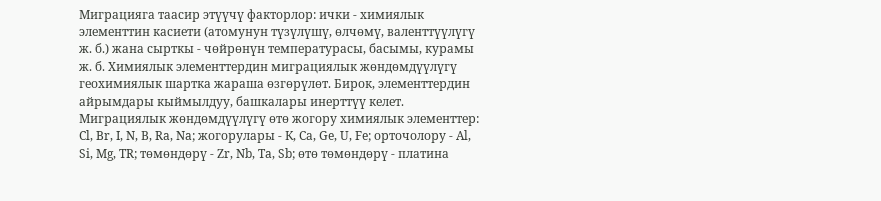Миграцияга таасир этүүчү факторлор: ички - химиялык элементтин касиети (атомунун түзүлүшү, өлчөмү, валенттүүлүгү ж. б.) жана сырткы - чөйрөнүн температурасы, басымы, курамы ж. б. Химиялык элементтердин миграциялык жөндөмдүүлүгү геохимиялык шартка жараша өзгөрүлөт. Бирок, элементтердин айрымдары кыймылдуу, башкалары инерттүү келет. Миграциялык жөндөмдүүлүгү өтө жогору химиялык элементтер: Cl, Br, I, N, В, Ra, Na; жогорулары - К, Са, Ge, U, Fe; орточолору - Al, Si, Mg, TR; төмөндөрү - Zr, Nb, Ta, Sb; өтө төмөндөрү - платина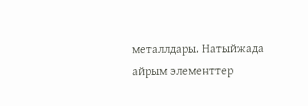металлдары. Натыйжада айрым элементтер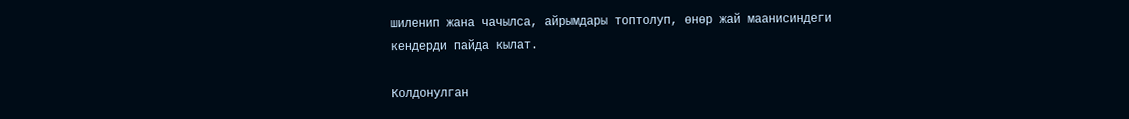шиленип жана чачылса, айрымдары топтолуп, өнөр жай маанисиндеги кендерди пайда кылат.

Колдонулган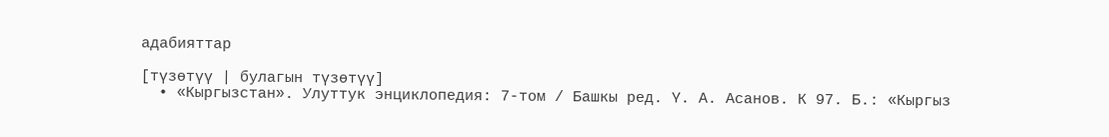адабияттар

[түзөтүү | булагын түзөтүү]
  • «Кыргызстан». Улуттук энциклопедия: 7-том / Башкы ред. Ү. А. Асанов. К 97. Б.: «Кыргыз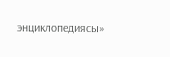энциклопедиясы»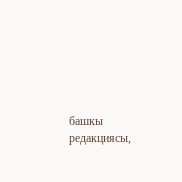башкы редакциясы,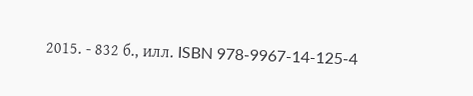2015. - 832 б., илл. ISBN 978-9967-14-125-4